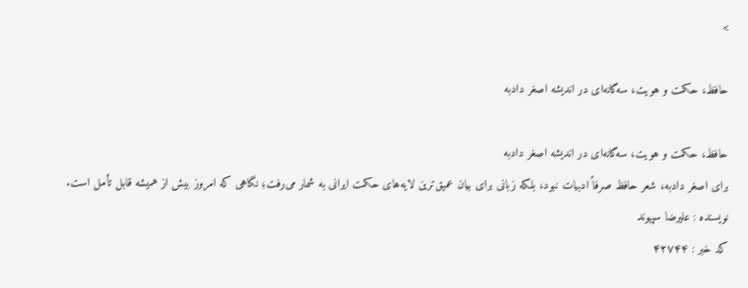>

حافظ، حکمت و هویت، سه‌گانه‌ای در اندیشه اصغر دادبه

حافظ، حکمت و هویت، سه‌گانه‌ای در اندیشه اصغر دادبه
برای اصغر دادبه، شعر حافظ صرفاً ادبیات نبود، بلکه زبانی برای بیان عمیق‌ترین لایه‌های حکمت ایرانی به شمار می‌رفت؛ نگاهی که امروز بیش از همیشه قابل تأمل است.
نویسنده : علیرضا سپهوند
کد خبر : ۴۲۷۴۴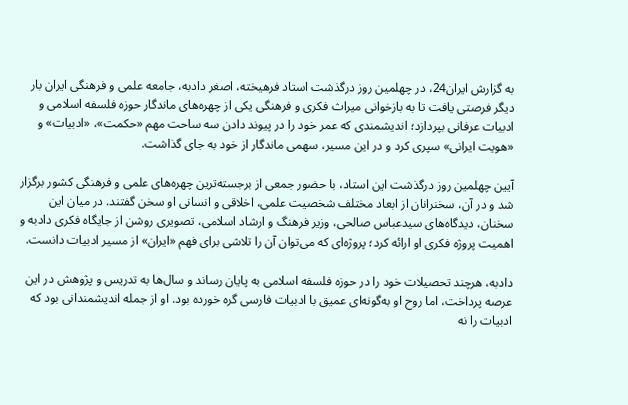به گزارش ایران24، در چهلمین روز درگذشت استاد فرهیخته، اصغر دادبه، جامعه علمی و فرهنگی ایران بار دیگر فرصتی یافت تا به بازخوانی میراث فکری و فرهنگی یکی از چهره‌های ماندگار حوزه فلسفه اسلامی و ادبیات عرفانی بپردازد؛ اندیشمندی که عمر خود را در پیوند دادن سه ساحت مهم «حکمت»، «ادبیات» و «هویت ایرانی» سپری کرد و در این مسیر، سهمی ماندگار از خود به جای گذاشت.

آیین چهلمین روز درگذشت این استاد، با حضور جمعی از برجسته‌ترین چهره‌های علمی و فرهنگی کشور برگزار شد و در آن، سخنرانان از ابعاد مختلف شخصیت علمی، اخلاقی و انسانی او سخن گفتند. در میان این سخنان، دیدگاه‌های سیدعباس صالحی، وزیر فرهنگ و ارشاد اسلامی، تصویری روشن از جایگاه فکری دادبه و اهمیت پروژه فکری او ارائه کرد؛ پروژه‌ای که می‌توان آن را تلاشی برای فهم «ایران» از مسیر ادبیات دانست.

دادبه، هرچند تحصیلات خود را در حوزه فلسفه اسلامی به پایان رساند و سال‌ها به تدریس و پژوهش در این عرصه پرداخت، اما روح او به‌گونه‌ای عمیق با ادبیات فارسی گره خورده بود. او از جمله اندیشمندانی بود که ادبیات را نه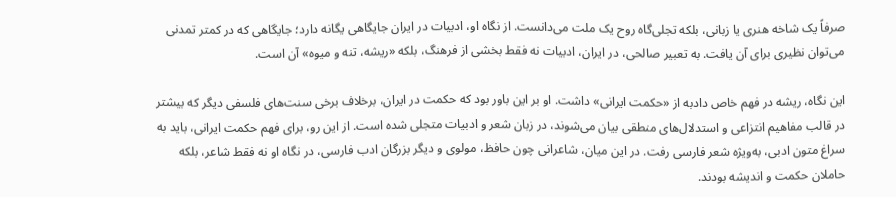صرفاً یک شاخه هنری یا زبانی، بلکه تجلی‌گاه روح یک ملت می‌دانست. از نگاه او، ادبیات در ایران جایگاهی یگانه دارد؛ جایگاهی که در کمتر تمدنی می‌توان نظیری برای آن یافت. به تعبیر صالحی، در ایران، ادبیات نه فقط بخشی از فرهنگ، بلکه «ریشه، تنه و میوه» آن است.

این نگاه، ریشه در فهم خاص دادبه از «حکمت ایرانی» داشت. او بر این باور بود که حکمت در ایران، برخلاف برخی سنت‌های فلسفی دیگر که بیشتر در قالب مفاهیم انتزاعی و استدلال‌های منطقی بیان می‌شوند، در زبان شعر و ادبیات متجلی شده است. از این رو، برای فهم حکمت ایرانی، باید به سراغ متون ادبی، به‌ویژه شعر فارسی رفت. در این میان، شاعرانی چون حافظ، مولوی و دیگر بزرگان ادب فارسی، در نگاه او نه فقط شاعر، بلکه حاملان حکمت و اندیشه بودند.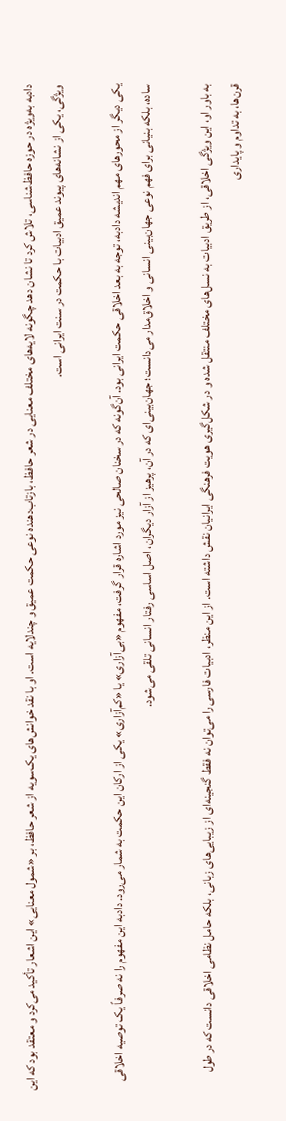دادبه به‌ویژه در حوزه حافظ‌شناسی، تلاش کرد تا نشان دهد چگونه لایه‌های مختلف معنایی در شعر حافظ، بازتاب‌دهنده نوعی حکمت عمیق و چندلایه است. او با نقد خوانش‌های یک‌سویه از شعر حافظ، بر «شمول معنایی» این اشعار تأکید می‌کرد و معتقد بود که این ویژگی، یکی از نشانه‌های پیوند عمیق ادبیات با حکمت در سنت ایرانی است.

یکی دیگر از محورهای مهم اندیشه دادبه، توجه به بعد اخلاقی حکمت ایرانی بود. آن‌گونه که در سخنان صالحی نیز مورد اشاره قرار گرفت، مفهوم «بی‌آزاری» یا «کم‌آزاری» یکی از ارکان این حکمت به شمار می‌رود. دادبه این مفهوم را نه صرفاً یک توصیه اخلاقی ساده، بلکه بنیانی برای فهم نوعی جهان‌بینی انسانی و اخلاق‌مدار می‌دانست؛ جهان‌بینی‌ای که در آن، پرهیز از آزار دیگران، اصل اساسی رفتار انسانی تلقی می‌شود.

به باور او، این ویژگی اخلاقی، از طریق ادبیات به نسل‌های مختلف منتقل شده و در شکل‌گیری هویت فرهنگی ایرانیان نقش داشته است. از این منظر، ادبیات فارسی را می‌توان نه فقط گنجینه‌ای از زیبایی‌های زبانی، بلکه حامل نظامی اخلاقی دانست که در طول قرن‌ها، به تداوم و پایداری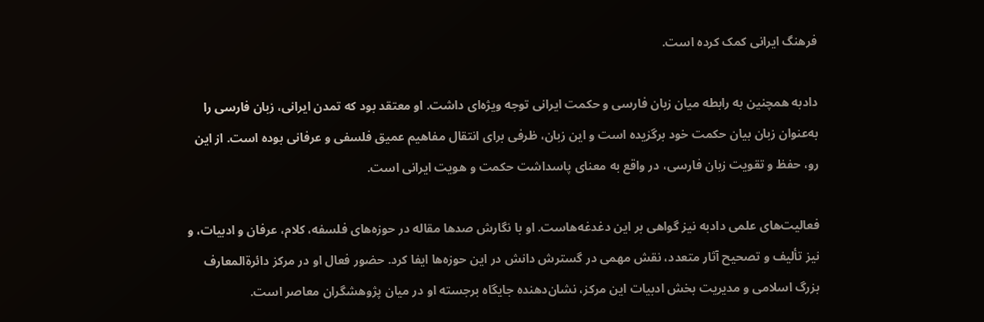فرهنگ ایرانی کمک کرده است.

دادبه همچنین به رابطه میان زبان فارسی و حکمت ایرانی توجه ویژه‌ای داشت. او معتقد بود که تمدن ایرانی، زبان فارسی را به‌عنوان زبان بیان حکمت خود برگزیده است و این زبان، ظرفی برای انتقال مفاهیم عمیق فلسفی و عرفانی بوده است. از این رو، حفظ و تقویت زبان فارسی، در واقع به معنای پاسداشت حکمت و هویت ایرانی است.

فعالیت‌های علمی دادبه نیز گواهی بر این دغدغه‌هاست. او با نگارش صدها مقاله در حوزه‌های فلسفه، کلام، عرفان و ادبیات، و نیز تألیف و تصحیح آثار متعدد، نقش مهمی در گسترش دانش در این حوزه‌ها ایفا کرد. حضور فعال او در مرکز دائرةالمعارف بزرگ اسلامی و مدیریت بخش ادبیات این مرکز، نشان‌دهنده جایگاه برجسته او در میان پژوهشگران معاصر است.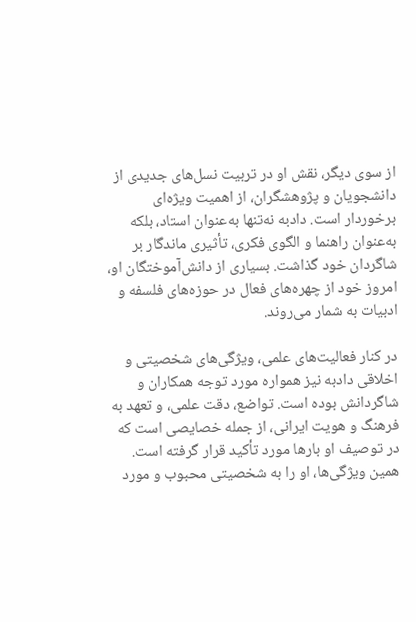از سوی دیگر، نقش او در تربیت نسل‌های جدیدی از دانشجویان و پژوهشگران، از اهمیت ویژه‌ای برخوردار است. دادبه نه‌تنها به‌عنوان استاد، بلکه به‌عنوان راهنما و الگوی فکری، تأثیری ماندگار بر شاگردان خود گذاشت. بسیاری از دانش‌آموختگان او، امروز خود از چهره‌های فعال در حوزه‌های فلسفه و ادبیات به شمار می‌روند.

در کنار فعالیت‌های علمی، ویژگی‌های شخصیتی و اخلاقی دادبه نیز همواره مورد توجه همکاران و شاگردانش بوده است. تواضع، دقت علمی، و تعهد به فرهنگ و هویت ایرانی، از جمله خصایصی است که در توصیف او بارها مورد تأکید قرار گرفته است. همین ویژگی‌ها، او را به شخصیتی محبوب و مورد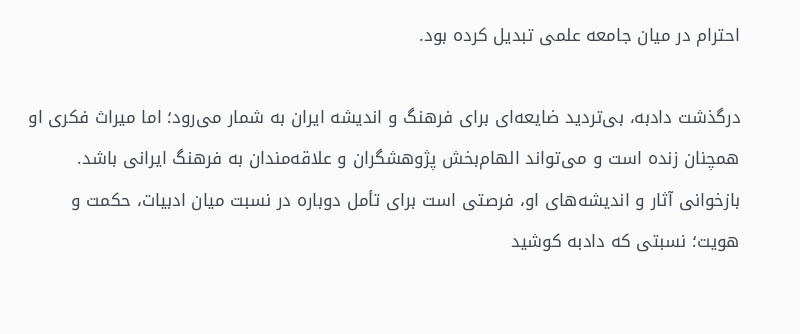احترام در میان جامعه علمی تبدیل کرده بود.

درگذشت دادبه، بی‌تردید ضایعه‌ای برای فرهنگ و اندیشه ایران به شمار می‌رود؛ اما میراث فکری او همچنان زنده است و می‌تواند الهام‌بخش پژوهشگران و علاقه‌مندان به فرهنگ ایرانی باشد. بازخوانی آثار و اندیشه‌های او، فرصتی است برای تأمل دوباره در نسبت میان ادبیات، حکمت و هویت؛ نسبتی که دادبه کوشید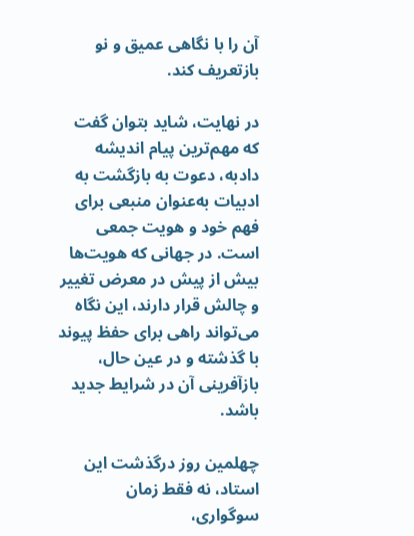آن را با نگاهی عمیق و نو بازتعریف کند.

در نهایت، شاید بتوان گفت که مهم‌ترین پیام اندیشه دادبه، دعوت به بازگشت به ادبیات به‌عنوان منبعی برای فهم خود و هویت جمعی است. در جهانی که هویت‌ها بیش از پیش در معرض تغییر و چالش قرار دارند، این نگاه می‌تواند راهی برای حفظ پیوند با گذشته و در عین حال، بازآفرینی آن در شرایط جدید باشد.

چهلمین روز درگذشت این استاد، نه فقط زمان سوگواری،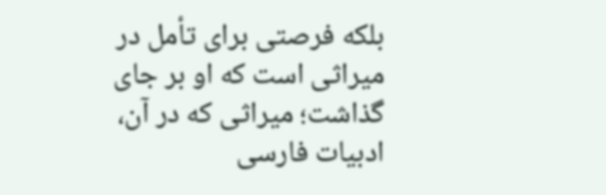بلکه فرصتی برای تأمل در میراثی است که او بر جای گذاشت؛ میراثی که در آن، ادبیات فارسی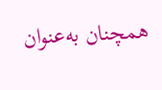همچنان به‌عنوان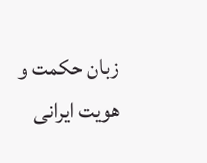زبان حکمت و هویت ایرانی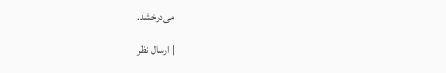می‌درخشد.

| ارسال نظر